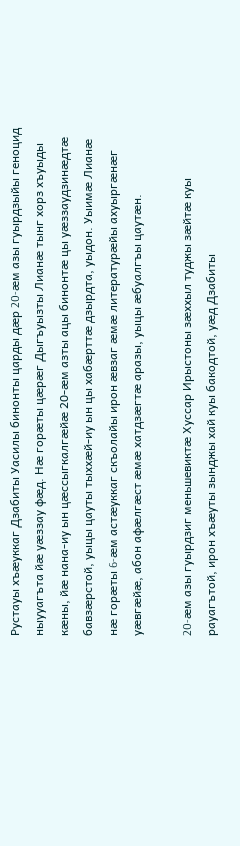Рустауы хъæуккаг Дзабиты Уасилы бинонты царды дæр 20-æм азы гуырдзыйы геноцид ныууагъта йæ уæззау фæд. Нæ горæты цæрæг Дыгъуызты Лианæ тынг хорз хъуыды кæны, йæ нана-иу ын цæссыгкалгæйæ 20-æм азты ацы бинонтæ цы уæззаудзинæдтæ бавзæрстой, уыцы цауты тыххæй-иу ын цы хабæрттæ дзырдта, уыдон. Уыимæ Лианæ нæ горæты 6-æм астæуккаг скъолайы ирон æвзаг æмæ литературæйы ахуыргæнæг уæвгæйæ, абон афæлгæст æмæ хатдзæгтæ аразы, уыцы æбуалгъы цаутæн.

20-æм азы гуырдзиг меньшевиктæ Хуссар Ирыстоны зæххыл туджы зæйтæ куы рауагътой, ирон хъæуты зынджы хай куы бакодтой, уæд Дзабиты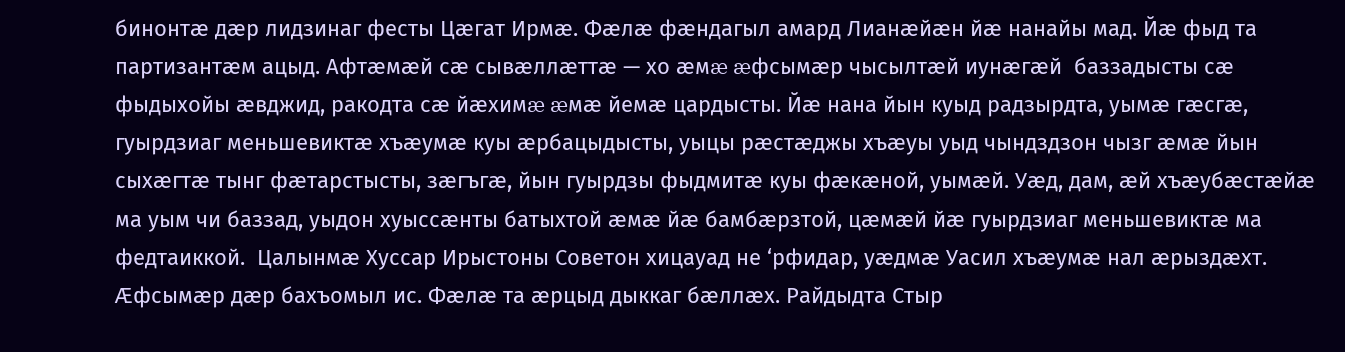бинонтæ дæр лидзинаг фесты Цæгат Ирмæ. Фæлæ фæндагыл амард Лианæйæн йæ нанайы мад. Йæ фыд та партизантæм ацыд. Афтæмæй сæ сывæллæттæ — хо æмæ æфсымæр чысылтæй иунæгæй  баззадысты сæ фыдыхойы æвджид, ракодта сæ йæхимæ æмæ йемæ цардысты. Йæ нана йын куыд радзырдта, уымæ гæсгæ,  гуырдзиаг меньшевиктæ хъæумæ куы æрбацыдысты, уыцы рæстæджы хъæуы уыд чындздзон чызг æмæ йын сыхæгтæ тынг фæтарстысты, зæгъгæ, йын гуырдзы фыдмитæ куы фæкæной, уымæй. Уæд, дам, æй хъæубæстæйæ ма уым чи баззад, уыдон хуыссæнты батыхтой æмæ йæ бамбæрзтой, цæмæй йæ гуырдзиаг меньшевиктæ ма федтаиккой.  Цалынмæ Хуссар Ирыстоны Советон хицауад не ‘рфидар, уæдмæ Уасил хъæумæ нал æрыздæхт.  Æфсымæр дæр бахъомыл ис. Фæлæ та æрцыд дыккаг бæллæх. Райдыдта Стыр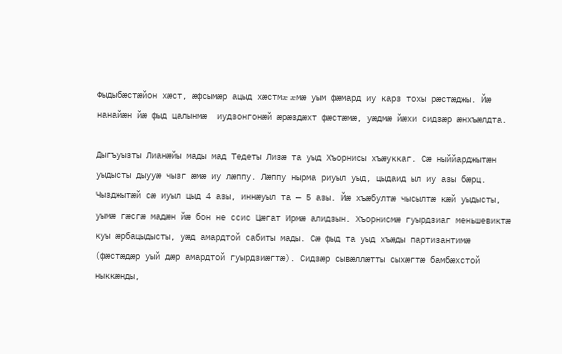Фыдыбæстæйон хæст, æфсымæр ацыд хæстмæ æмæ уым фæмард иу карз тохы рæстæджы. Йæ нанайæн йæ фыд цалынмæ  иудзонгонæй æрæздæхт фæстæмæ, уæдмæ йæхи сидзæр æнхъæлдта.

Дыгъуызты Лианæйы мады мад Тедеты Лизæ та уыд Хъорнисы хъæуккаг. Сæ ныййарджытæн уыдысты дыууæ чызг æмæ иу лæппу. Лæппу нырма риуыл уыд, цыдаид ыл иу азы бæрц. Чызджытæй сæ иуыл цыд 4 азы, иннæуыл та — 5 азы. Йæ хъæбултæ чысылтæ кæй уыдысты, уымæ гæсгæ мадæн йæ бон не ссис Цæгат Ирмæ алидзын. Хъорнисмæ гуырдзиаг меньшевиктæ куы æрбацыдысты, уæд амардтой сабиты мады. Сæ фыд та уыд хъæды партизантимæ (фæстæдæр уый дæр амардтой гуырдзиæгтæ). Сидзæр сывæллæтты сыхæгтæ бамбæхстой ныккæнды,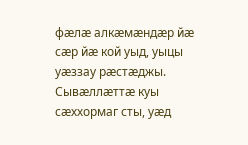фæлæ алкæмæндæр йæ сæр йæ кой уыд, уыцы уæззау рæстæджы. Сывæллæттæ куы сæххормаг сты, уæд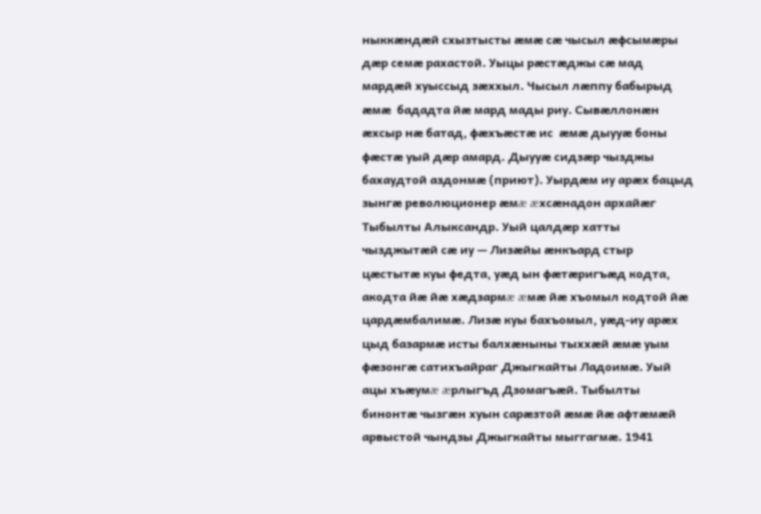ныккæндæй схызтысты æмæ сæ чысыл æфсымæры дæр семæ рахастой. Уыцы рæстæджы сæ мад мардæй хуыссыд зæххыл. Чысыл лæппу бабырыд æмæ  бададта йæ мард мады риу. Сывæллонæн æхсыр нæ батад, фæхъæстæ ис  æмæ дыууæ боны фæстæ уый дæр амард. Дыууæ сидзæр чызджы  бахаудтой аздонмæ (приют). Уырдæм иу арæх бацыд зынгæ революционер æмæ æхсæнадон архайæг Тыбылты Алыксандр. Уый цалдæр хатты чызджытæй сæ иу — Лизæйы æнкъард стыр цæстытæ куы федта, уæд ын фæтæригъæд кодта, акодта йæ йæ хæдзармæ æмæ йæ хъомыл кодтой йæ цардæмбалимæ. Лизæ куы бахъомыл, уæд-иу арæх цыд базармæ исты балхæныны тыххæй æмæ уым фæзонгæ сатихъайраг Джыгкайты Ладоимæ. Уый ацы хъæумæ æрлыгъд Дзомагъæй. Тыбылты бинонтæ чызгæн хуын сарæзтой æмæ йæ афтæмæй арвыстой чындзы Джыгкайты мыггагмæ. 1941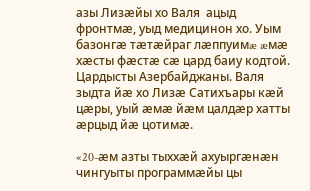азы Лизæйы хо Валя  ацыд фронтмæ, уыд медицинон хо. Уым базонгæ тæтæйраг лæппуимæ æмæ хæсты фæстæ сæ цард баиу кодтой. Цардысты Азербайджаны. Валя зыдта йæ хо Лизæ Сатихъары кæй цæры, уый æмæ йæм цалдæр хатты æрцыд йæ цотимæ.

«20-æм азты тыххæй ахуыргæнæн чингуыты программæйы цы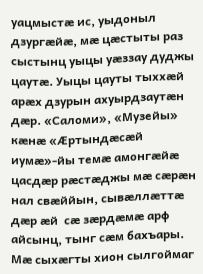уацмыстæ ис, уыдоныл дзургæйæ, мæ цæстыты раз сыстынц уыцы уæззау дуджы цаутæ. Уыцы цауты тыххæй арæх дзурын ахуырдзаутæн дæр. «Саломи», «Музейы» кæнæ «Æртындæсæй иумæ»-йы темæ амонгæйæ цасдæр рæстæджы мæ сæрæн нал свæййын, сывæллæттæ дæр æй  сæ зæрдæмæ арф айсынц, тынг сæм бахъары. Мæ сыхæгты хион сылгоймаг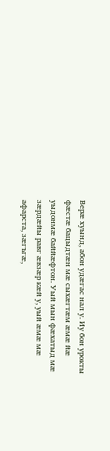Верæ хуынд, абон удæгас нал у. Иу бон урокты фæстæ бацыдтæн мæ сыхæгтæм æмæ йæ уыдонмæ баййæфтон. Уый мын фæхатыд мæ зæрдæйы равг æвзæр кæй у, уый æмæ мæ афарста, зæгъгæ,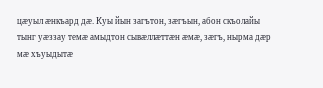цæуыл æнкъард дæ. Куы йын загътон, зæгъын, абон скъолайы тынг уæззау темæ амыдтон сывæллæттæн æмæ, зæгъ, нырма дæр мæ хъуыдытæ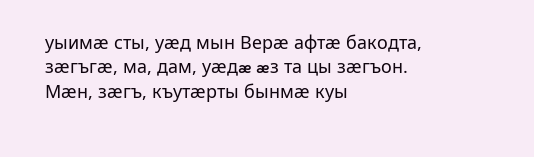уыимæ сты, уæд мын Верæ афтæ бакодта, зæгъгæ, ма, дам, уæдæ æз та цы зæгъон. Мæн, зæгъ, къутæрты бынмæ куы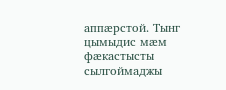аппæрстой. Тынг цымыдис мæм фæкастысты сылгоймаджы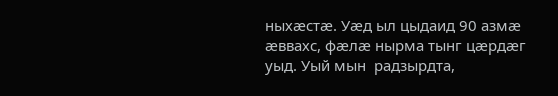ныхæстæ. Уæд ыл цыдаид 90 азмæ æввахс, фæлæ нырма тынг цæрдæг уыд. Уый мын  радзырдта,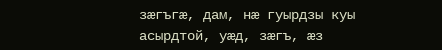зæгъгæ, дам, нæ гуырдзы куы асырдтой, уæд, зæгъ, æз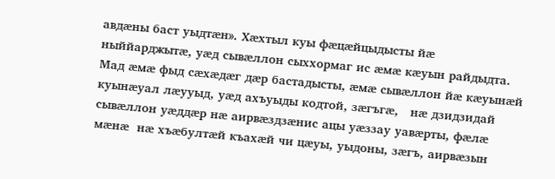авдæны баст уыдтæн». Хæхтыл куы фæцæйцыдысты йæ ныййарджытæ, уæд сывæллон сыххормаг ис æмæ кæуын райдыдта. Мад æмæ фыд сæхæдæг дæр бастадысты, æмæ сывæллон йæ кæуынæй куынæуал лæууыд, уæд ахъуыды кодтой, зæгъгæ,   нæ дзидзидай сывæллон уæддæр нæ аирвæздзæнис ацы уæззау уавæрты, фæлæ мæнæ  нæ хъæбултæй къахæй чи цæуы, уыдоны, зæгъ, аирвæзын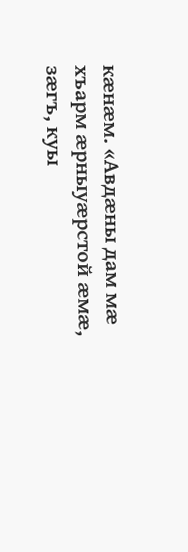кæнæм. «Авдæны дам мæ хъарм æрныуæрстой æмæ, зæгъ, куы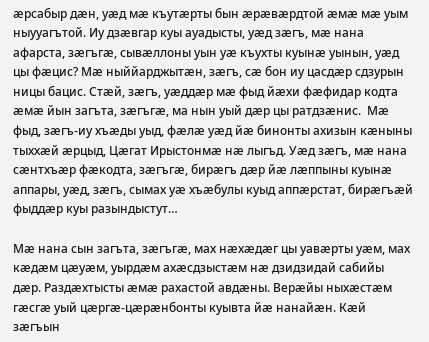æрсабыр дæн, уæд мæ къутæрты бын æрæвæрдтой æмæ мæ уым ныууагътой. Иу дзæвгар куы ауадысты, уæд зæгъ, мæ нана  афарста, зæгъгæ, сывæллоны уын уæ къухты куынæ уынын, уæд  цы фæцис? Мæ ныййарджытæн, зæгъ, сæ бон иу цасдæр сдзурын ницы бацис. Стæй, зæгъ, уæддæр мæ фыд йæхи фæфидар кодта æмæ йын загъта, зæгъгæ, ма нын уый дæр цы ратдзæнис.  Мæ фыд, зæгъ-иу хъæды уыд, фæлæ уæд йæ бинонты ахизын кæныны тыххæй æрцыд, Цæгат Ирыстонмæ нæ лыгъд. Уæд зæгъ, мæ нана сæнтхъæр фæкодта, зæгъгæ, бирæгъ дæр йæ лæппыны куынæ аппары, уæд, зæгъ, сымах уæ хъæбулы куыд аппæрстат, бирæгъæй фыддæр куы разындыстут…

Мæ нана сын загъта, зæгъгæ, мах нæхæдæг цы уавæрты уæм, мах кæдæм цæуæм, уырдæм ахæсдзыстæм нæ дзидзидай сабийы дæр. Раздæхтысты æмæ рахастой авдæны. Верæйы ныхæстæм гæсгæ уый цæргæ-цæрæнбонты куывта йæ нанайæн. Кæй зæгъын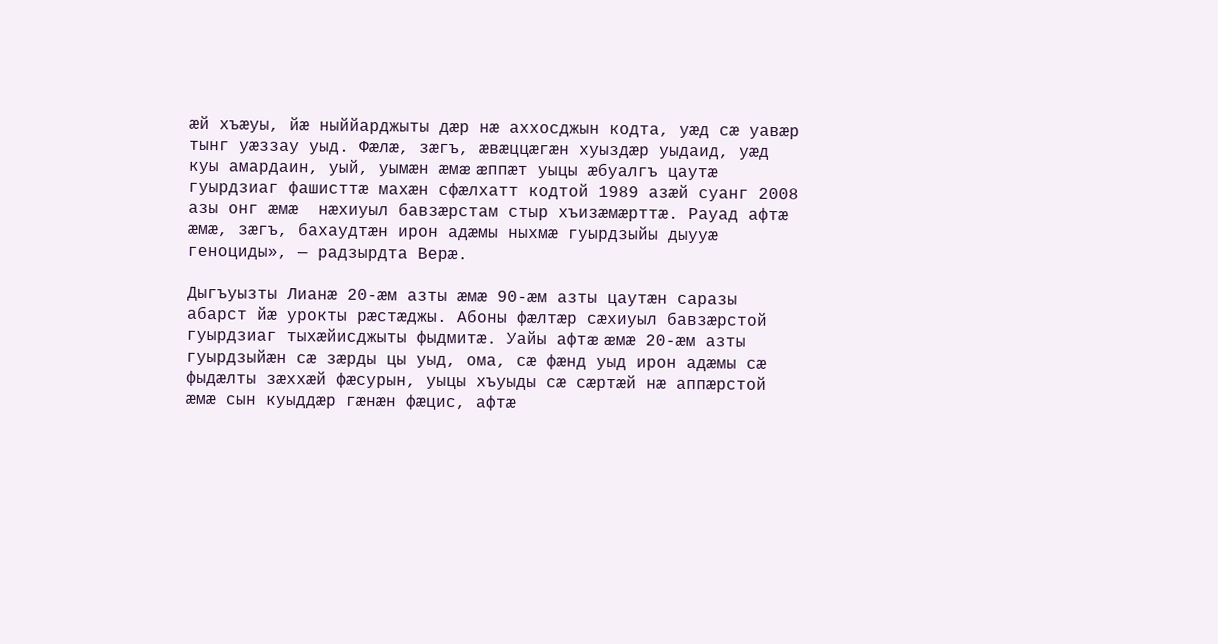æй хъæуы, йæ ныййарджыты дæр нæ аххосджын кодта, уæд сæ уавæр тынг уæззау уыд. Фæлæ, зæгъ, æвæццæгæн хуыздæр уыдаид, уæд куы амардаин, уый, уымæн æмæ æппæт уыцы æбуалгъ цаутæ гуырдзиаг фашисттæ махæн сфæлхатт кодтой 1989 азæй суанг 2008 азы онг æмæ  нæхиуыл бавзæрстам стыр хъизæмæрттæ. Рауад афтæ æмæ, зæгъ, бахаудтæн ирон адæмы ныхмæ гуырдзыйы дыууæ геноциды», — радзырдта Верæ.

Дыгъуызты Лианæ 20-æм азты æмæ 90-æм азты цаутæн саразы абарст йæ урокты рæстæджы. Абоны фæлтæр сæхиуыл бавзæрстой гуырдзиаг тыхæйисджыты фыдмитæ. Уайы афтæ æмæ 20-æм азты гуырдзыйæн сæ зæрды цы уыд, ома, сæ фæнд уыд ирон адæмы сæ фыдæлты зæххæй фæсурын, уыцы хъуыды сæ сæртæй нæ аппæрстой æмæ сын куыддæр гæнæн фæцис, афтæ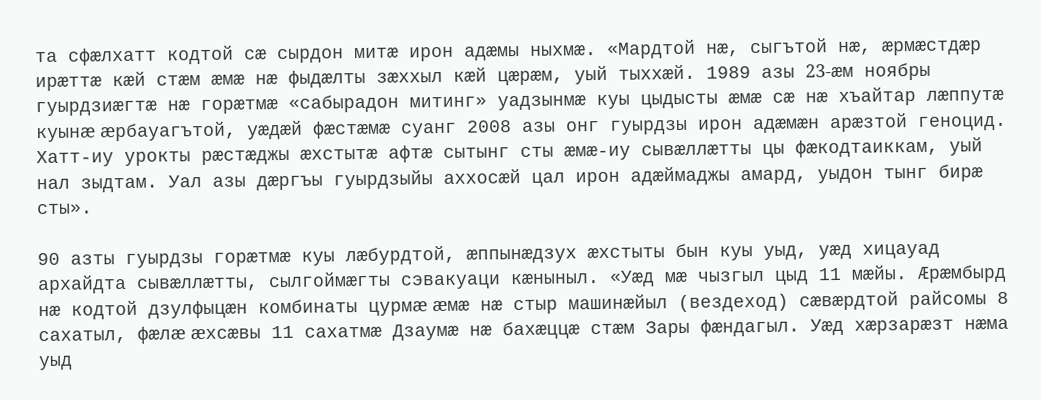та сфæлхатт кодтой сæ сырдон митæ ирон адæмы ныхмæ. «Мардтой нæ, сыгътой нæ, æрмæстдæр ирæттæ кæй стæм æмæ нæ фыдæлты зæххыл кæй цæрæм, уый тыххæй. 1989 азы 23-æм ноябры гуырдзиæгтæ нæ горæтмæ «сабырадон митинг» уадзынмæ куы цыдысты æмæ сæ нæ хъайтар лæппутæ куынæ æрбауагътой, уæдæй фæстæмæ суанг 2008 азы онг гуырдзы ирон адæмæн арæзтой геноцид. Хатт-иу урокты рæстæджы æхстытæ афтæ сытынг сты æмæ-иу сывæллæтты цы фæкодтаиккам, уый нал зыдтам. Уал азы дæргъы гуырдзыйы аххосæй цал ирон адæймаджы амард, уыдон тынг бирæ сты».

90 азты гуырдзы горæтмæ куы лæбурдтой, æппынæдзух æхстыты бын куы уыд, уæд хицауад архайдта сывæллæтты, сылгоймæгты сэвакуаци кæныныл. «Уæд мæ чызгыл цыд 11 мæйы. Æрæмбырд нæ кодтой дзулфыцæн комбинаты цурмæ æмæ нæ стыр машинæйыл (вездеход) сæвæрдтой райсомы 8 сахатыл, фæлæ æхсæвы 11 сахатмæ Дзаумæ нæ бахæццæ стæм Зары фæндагыл. Уæд хæрзарæзт нæма уыд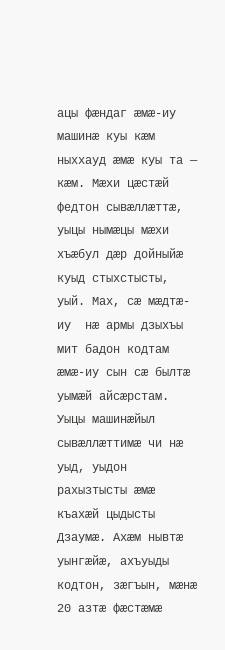ацы фæндаг æмæ-иу машинæ куы кæм ныххауд æмæ куы та — кæм. Мæхи цæстæй федтон сывæллæттæ, уыцы нымæцы мæхи хъæбул дæр дойныйæ куыд стыхстысты, уый. Мах, сæ мæдтæ-иу  нæ армы дзыхъы мит бадон кодтам æмæ-иу сын сæ былтæ уымæй айсæрстам. Уыцы машинæйыл сывæллæттимæ чи нæ уыд, уыдон рахызтысты æмæ къахæй цыдысты Дзаумæ. Ахæм нывтæ уынгæйæ, ахъуыды кодтон, зæгъын, мæнæ 20 азтæ фæстæмæ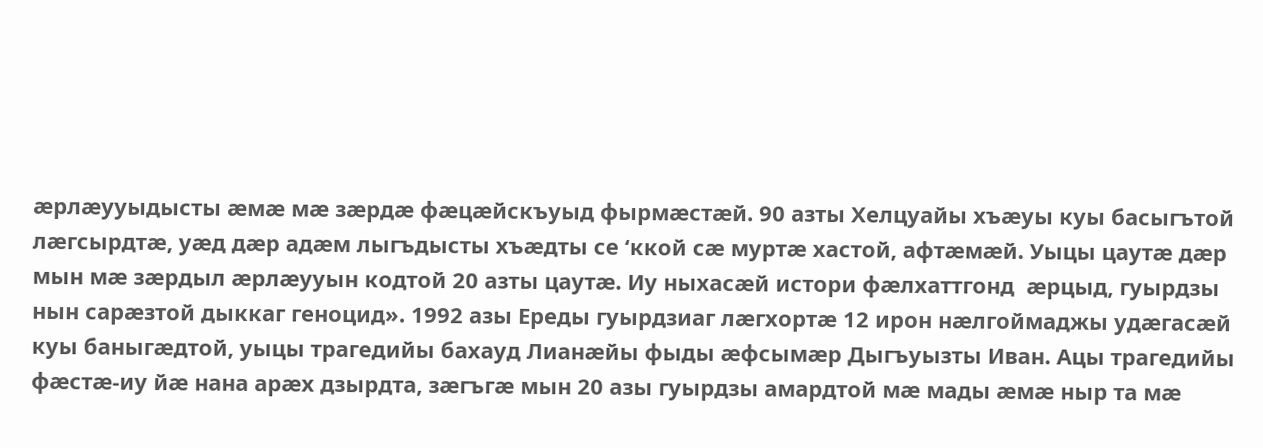æрлæууыдысты æмæ мæ зæрдæ фæцæйскъуыд фырмæстæй. 90 азты Хелцуайы хъæуы куы басыгътой лæгсырдтæ, уæд дæр адæм лыгъдысты хъæдты се ‘ккой сæ муртæ хастой, афтæмæй. Уыцы цаутæ дæр мын мæ зæрдыл æрлæууын кодтой 20 азты цаутæ. Иу ныхасæй истори фæлхаттгонд  æрцыд, гуырдзы нын сарæзтой дыккаг геноцид». 1992 азы Ереды гуырдзиаг лæгхортæ 12 ирон нæлгоймаджы удæгасæй куы баныгæдтой, уыцы трагедийы бахауд Лианæйы фыды æфсымæр Дыгъуызты Иван. Ацы трагедийы фæстæ-иу йæ нана арæх дзырдта, зæгъгæ мын 20 азы гуырдзы амардтой мæ мады æмæ ныр та мæ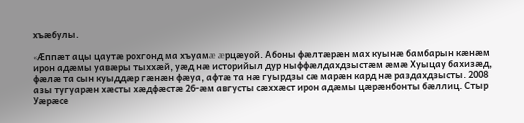хъæбулы.

«Æппæт ацы цаутæ рохгонд ма хъуамæ æрцæуой. Абоны фæлтæрæн мах куынæ бамбарын кæнæм ирон адæмы уавæры тыххæй, уæд нæ историйыл дур ныффæлдахдзыстæм æмæ Хуыцау бахизæд, фæлæ та сын куыддæр гæнæн фæуа, афтæ та нæ гуырдзы сæ марæн кард нæ раздахдзысты. 2008 азы тугуарæн хæсты хæдфæстæ 26-æм августы сæххæст ирон адæмы цæрæнбонты бæллиц. Стыр Уæрæсе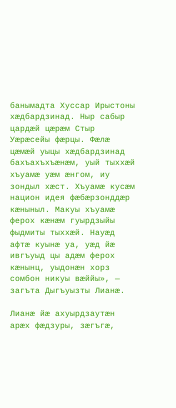банымадта Хуссар Ирыстоны хæдбардзинад. Ныр сабыр цардæй цæрæм Стыр Уæрæсейы фæрцы. Фæлæ цæмæй уыцы хæдбардзинад бахъахъхъæнæм, уый тыххæй хъуамæ уæм æнгом, иу зондыл хæст. Хъуамæ кусæм национ идея фæбæрзонддæр кæныныл. Макуы хъуамæ ферох кæнæм гуырдзыйы фыдмиты тыххæй. Науæд афтæ куынæ уа, уæд йæ ивгъуыд цы адæм ферох кæнынц, уыдонæн хорз сомбон никуы вæййы», — загъта Дыгъуызты Лианæ.

Лианæ йæ ахуырдзаутæн арæх фæдзуры, зæгъгæ,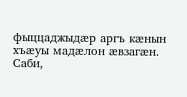фыццаджыдæр аргъ кæнын хъæуы мадæлон æвзагæн. Саби,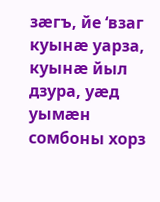зæгъ, йе ‘взаг куынæ уарза, куынæ йыл дзура, уæд уымæн  сомбоны хорз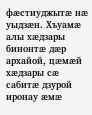фæстиуджытæ нæ уыдзæн. Хъуамæ алы хæдзары бинонтæ дæр архайой, цæмæй хæдзары сæ сабитæ дзурой иронау æмæ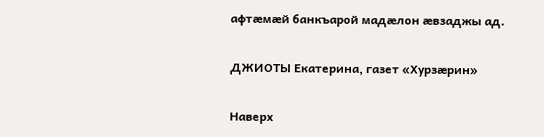афтæмæй банкъарой мадæлон æвзаджы ад.

ДЖИОТЫ Екатерина, газет «Хурзæрин»

Наверх